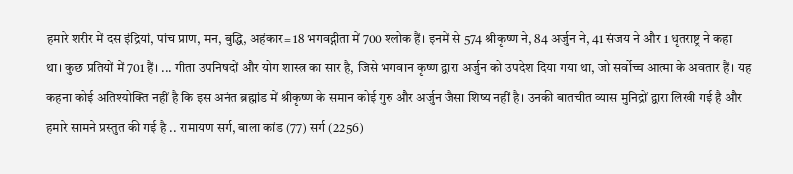हमारे शरीर में दस इंद्रियां, पांच प्राण, मन, बुद्धि, अहंकार= 18 भगवद्गीता में 700 श्लोक हैं। इनमें से 574 श्रीकृष्ण ने, 84 अर्जुन ने, 41 संजय ने और 1 धृतराष्ट्र ने कहा था। कुछ प्रतियों में 701 हैं। ... गीता उपनिषदों और योग शास्त्र का सार है, जिसे भगवान कृष्ण द्वारा अर्जुन को उपदेश दिया गया था, जो सर्वोच्च आत्मा के अवतार हैं। यह कहना कोई अतिश्योक्ति नहीं है कि इस अनंत ब्रह्मांड में श्रीकृष्ण के समान कोई गुरु और अर्जुन जैसा शिष्य नहीं है। उनकी बातचीत व्यास मुनिद्रों द्वारा लिखी गई है और हमारे सामने प्रस्तुत की गई है .. रामायण सर्ग, बाला कांड (77) सर्ग (2256)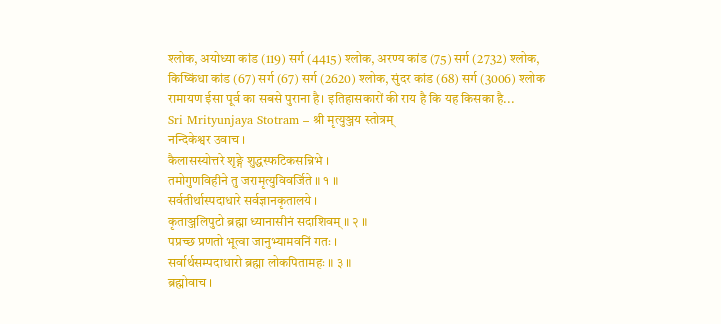श्लोक, अयोध्या कांड (119) सर्ग (4415) श्लोक, अरण्य कांड (75) सर्ग (2732) श्लोक, किष्किंधा कांड (67) सर्ग (67) सर्ग (2620) श्लोक, सुंदर कांड (68) सर्ग (3006) श्लोक रामायण ईसा पूर्व का सबसे पुराना है। इतिहासकारों की राय है कि यह किसका है...
Sri Mrityunjaya Stotram – श्री मृत्युञ्जय स्तोत्रम्
नन्दिकेश्वर उवाच ।
कैलासस्योत्तरे शृङ्गे शुद्धस्फटिकसन्निभे ।
तमोगुणविहीने तु जरामृत्युविवर्जिते ॥ १ ॥
सर्वतीर्थास्पदाधारे सर्वज्ञानकृतालये ।
कृताञ्जलिपुटो ब्रह्मा ध्यानासीनं सदाशिवम् ॥ २ ॥
पप्रच्छ प्रणतो भूत्वा जानुभ्यामवनिं गतः ।
सर्वार्थसम्पदाधारो ब्रह्मा लोकपितामहः ॥ ३ ॥
ब्रह्मोवाच ।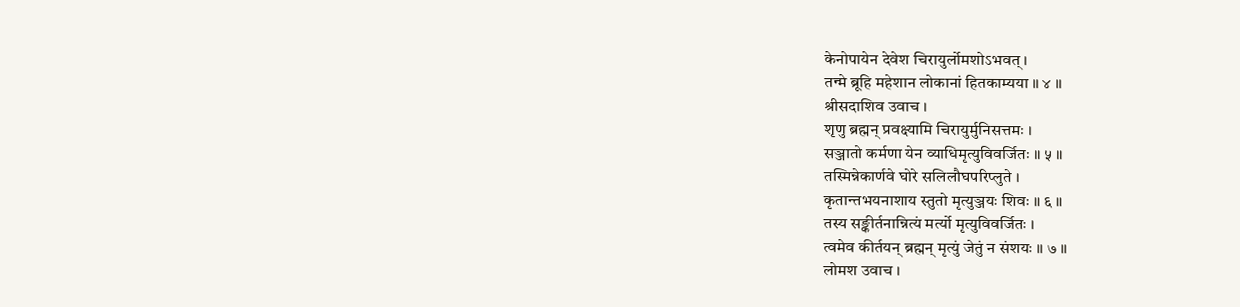केनोपायेन देवेश चिरायुर्लोमशोऽभवत् ।
तन्मे ब्रूहि महेशान लोकानां हितकाम्यया ॥ ४ ॥
श्रीसदाशिव उवाच ।
शृणु ब्रह्मन् प्रवक्ष्यामि चिरायुर्मुनिसत्तमः ।
सञ्जातो कर्मणा येन व्याधिमृत्युविवर्जितः ॥ ५ ॥
तस्मिन्नेकार्णवे घोरे सलिलौघपरिप्लुते ।
कृतान्तभयनाशाय स्तुतो मृत्युञ्जयः शिवः ॥ ६ ॥
तस्य सङ्कीर्तनान्नित्यं मर्त्यो मृत्युविवर्जितः ।
त्वमेव कीर्तयन् ब्रह्मन् मृत्युं जेतुं न संशयः ॥ ७ ॥
लोमश उवाच ।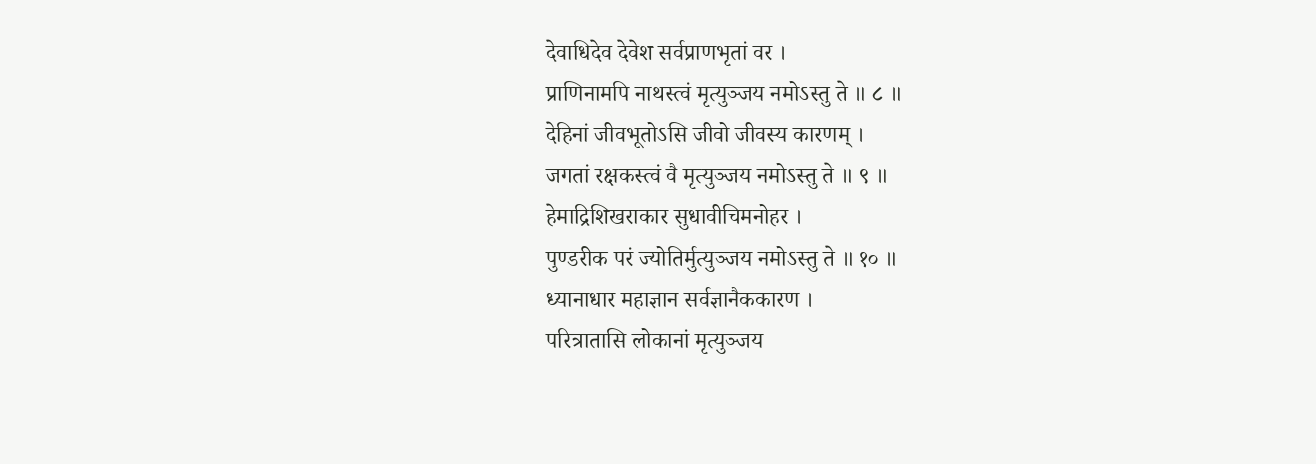देवाधिदेव देवेश सर्वप्राणभृतां वर ।
प्राणिनामपि नाथस्त्वं मृत्युञ्जय नमोऽस्तु ते ॥ ८ ॥
देहिनां जीवभूतोऽसि जीवो जीवस्य कारणम् ।
जगतां रक्षकस्त्वं वै मृत्युञ्जय नमोऽस्तु ते ॥ ९ ॥
हेमाद्रिशिखराकार सुधावीचिमनोहर ।
पुण्डरीक परं ज्योतिर्मुत्युञ्जय नमोऽस्तु ते ॥ १० ॥
ध्यानाधार महाज्ञान सर्वज्ञानैककारण ।
परित्रातासि लोकानां मृत्युञ्जय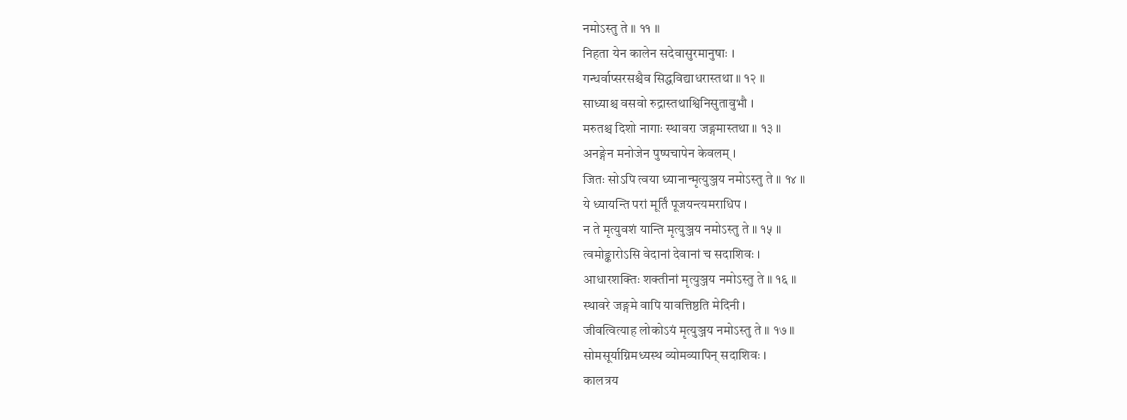नमोऽस्तु ते ॥ ११ ॥
निहता येन कालेन सदेवासुरमानुषाः ।
गन्धर्वाप्सरसश्चैव सिद्धविद्याधरास्तथा ॥ १२ ॥
साध्याश्च वसवो रुद्रास्तथाश्विनिसुतावुभौ ।
मरुतश्च दिशो नागाः स्थावरा जङ्गमास्तथा ॥ १३ ॥
अनङ्गेन मनोजेन पुष्पचापेन केवलम् ।
जितः सोऽपि त्वया ध्यानान्मृत्युञ्जय नमोऽस्तु ते ॥ १४ ॥
ये ध्यायन्ति परां मूर्तिं पूजयन्त्यमराधिप ।
न ते मृत्युवशं यान्ति मृत्युञ्जय नमोऽस्तु ते ॥ १५ ॥
त्वमोङ्कारोऽसि वेदानां देवानां च सदाशिवः ।
आधारशक्तिः शक्तीनां मृत्युञ्जय नमोऽस्तु ते ॥ १६ ॥
स्थावरे जङ्गमे वापि यावत्तिष्ठति मेदिनी ।
जीवत्वित्याह लोकोऽयं मृत्युञ्जय नमोऽस्तु ते ॥ १७ ॥
सोमसूर्याग्निमध्यस्थ व्योमव्यापिन् सदाशिवः ।
कालत्रय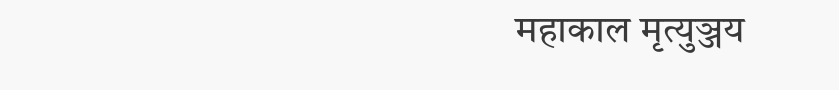महाकाल मृत्युञ्जय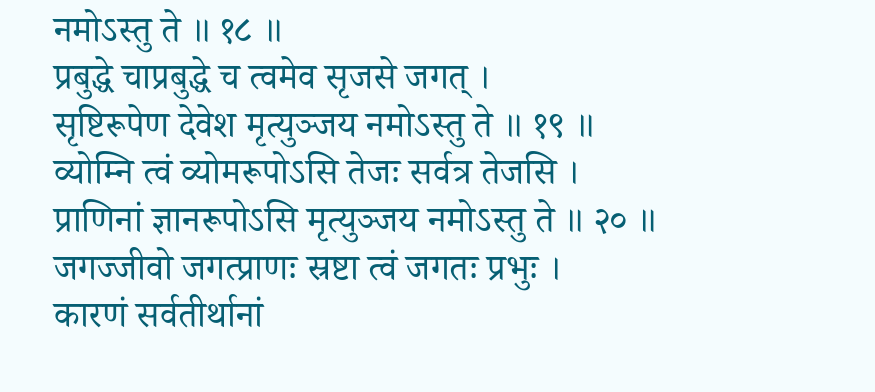नमोऽस्तु ते ॥ १८ ॥
प्रबुद्धे चाप्रबुद्धे च त्वमेव सृजसे जगत् ।
सृष्टिरूपेण देवेश मृत्युञ्जय नमोऽस्तु ते ॥ १९ ॥
व्योम्नि त्वं व्योमरूपोऽसि तेजः सर्वत्र तेजसि ।
प्राणिनां ज्ञानरूपोऽसि मृत्युञ्जय नमोऽस्तु ते ॥ २० ॥
जगज्जीवो जगत्प्राणः स्रष्टा त्वं जगतः प्रभुः ।
कारणं सर्वतीर्थानां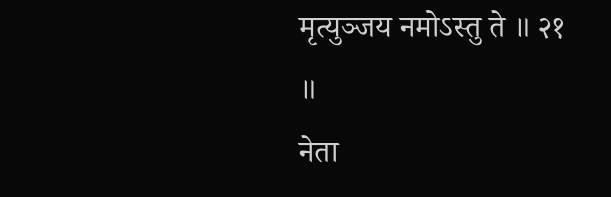मृत्युञ्जय नमोऽस्तु ते ॥ २१ ॥
नेता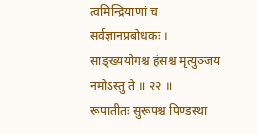त्वमिन्द्रियाणां च सर्वज्ञानप्रबोधकः ।
साङ्ख्ययोगश्च हंसश्च मृत्युञ्जय नमोऽस्तु ते ॥ २२ ॥
रूपातीतः सुरूपश्च पिण्डस्था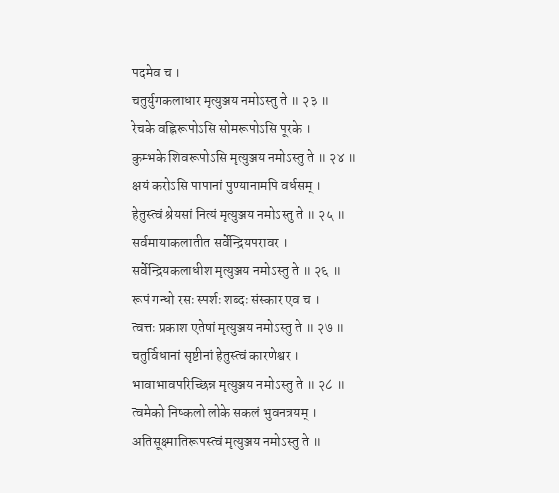पदमेव च ।
चतुर्युगकलाधार मृत्युञ्जय नमोऽस्तु ते ॥ २३ ॥
रेचके वह्निरूपोऽसि सोमरूपोऽसि पूरके ।
कुम्भके शिवरूपोऽसि मृत्युञ्जय नमोऽस्तु ते ॥ २४ ॥
क्षयं करोऽसि पापानां पुण्यानामपि वर्धसम् ।
हेतुस्त्वं श्रेयसां नित्यं मृत्युञ्जय नमोऽस्तु ते ॥ २५ ॥
सर्वमायाकलातीत सर्वेन्द्रियपरावर ।
सर्वेन्द्रियकलाधीश मृत्युञ्जय नमोऽस्तु ते ॥ २६ ॥
रूपं गन्धो रसः स्पर्शः शब्दः संस्कार एव च ।
त्वत्तः प्रकाश एतेषां मृत्युञ्जय नमोऽस्तु ते ॥ २७ ॥
चतुर्विधानां सृष्टीनां हेतुस्त्वं कारणेश्वर ।
भावाभावपरिच्छिन्न मृत्युञ्जय नमोऽस्तु ते ॥ २८ ॥
त्वमेको निष्कलो लोके सकलं भुवनत्रयम् ।
अतिसूक्ष्मातिरूपस्त्वं मृत्युञ्जय नमोऽस्तु ते ॥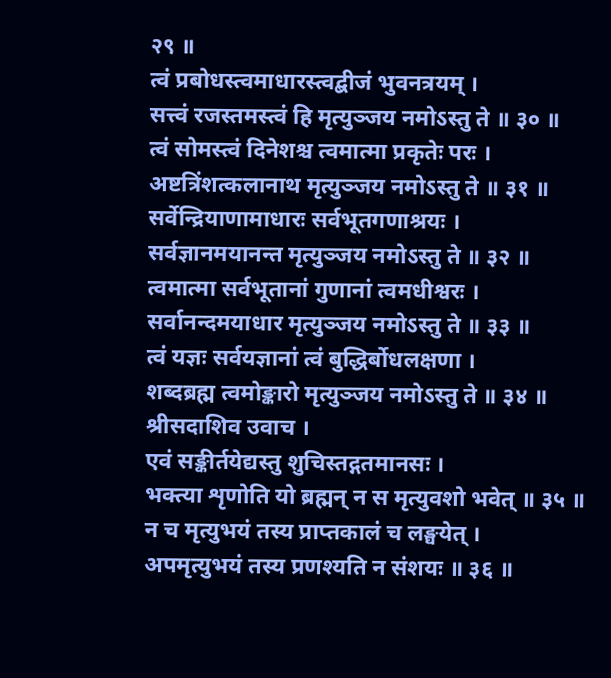२९ ॥
त्वं प्रबोधस्त्वमाधारस्त्वद्बीजं भुवनत्रयम् ।
सत्त्वं रजस्तमस्त्वं हि मृत्युञ्जय नमोऽस्तु ते ॥ ३० ॥
त्वं सोमस्त्वं दिनेशश्च त्वमात्मा प्रकृतेः परः ।
अष्टत्रिंशत्कलानाथ मृत्युञ्जय नमोऽस्तु ते ॥ ३१ ॥
सर्वेन्द्रियाणामाधारः सर्वभूतगणाश्रयः ।
सर्वज्ञानमयानन्त मृत्युञ्जय नमोऽस्तु ते ॥ ३२ ॥
त्वमात्मा सर्वभूतानां गुणानां त्वमधीश्वरः ।
सर्वानन्दमयाधार मृत्युञ्जय नमोऽस्तु ते ॥ ३३ ॥
त्वं यज्ञः सर्वयज्ञानां त्वं बुद्धिर्बोधलक्षणा ।
शब्दब्रह्म त्वमोङ्कारो मृत्युञ्जय नमोऽस्तु ते ॥ ३४ ॥
श्रीसदाशिव उवाच ।
एवं सङ्कीर्तयेद्यस्तु शुचिस्तद्गतमानसः ।
भक्त्या शृणोति यो ब्रह्मन् न स मृत्युवशो भवेत् ॥ ३५ ॥
न च मृत्युभयं तस्य प्राप्तकालं च लङ्घयेत् ।
अपमृत्युभयं तस्य प्रणश्यति न संशयः ॥ ३६ ॥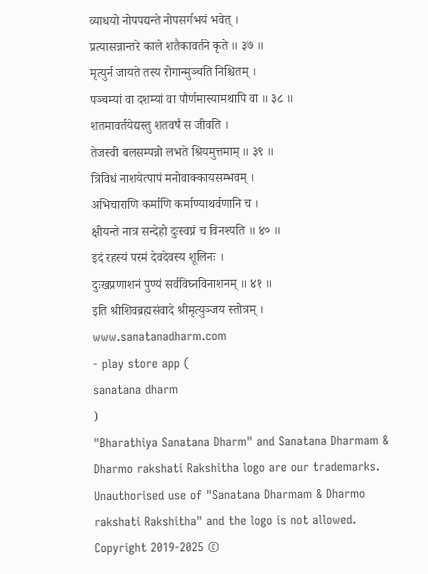व्याधयो नोपपद्यन्ते नोपसर्गभयं भवेत् ।
प्रत्यासन्नान्तरे काले शतैकावर्तने कृते ॥ ३७ ॥
मृत्युर्न जायते तस्य रोगान्मुञ्चति निश्चितम् ।
पञ्चम्यां वा दशम्यां वा पौर्णमास्यामथापि वा ॥ ३८ ॥
शतमावर्तयेद्यस्तु शतवर्षं स जीवति ।
तेजस्वी बलसम्पन्नो लभते श्रियमुत्तमाम् ॥ ३९ ॥
त्रिविधं नाशयेत्पापं मनोवाक्कायसम्भवम् ।
अभिचाराणि कर्माणि कर्माण्याथर्वणानि च ।
क्षीयन्ते नात्र सन्देहो दुःस्वप्नं च विनश्यति ॥ ४० ॥
इदं रहस्यं परमं देवदेवस्य शूलिनः ।
दुःखप्रणाशनं पुण्यं सर्वविघ्नविनाशनम् ॥ ४१ ॥
इति श्रीशिवब्रह्मसंवादे श्रीमृत्युञ्जय स्तोत्रम् ।
www.sanatanadharm.com
- play store app (
sanatana dharm
)
"Bharathiya Sanatana Dharm" and Sanatana Dharmam & Dharmo rakshati Rakshitha logo are our trademarks. Unauthorised use of "Sanatana Dharmam & Dharmo rakshati Rakshitha" and the logo is not allowed. Copyright 2019-2025 ©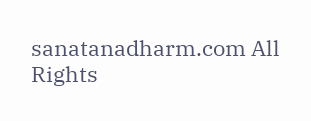sanatanadharm.com All Rights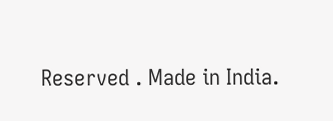Reserved . Made in India.